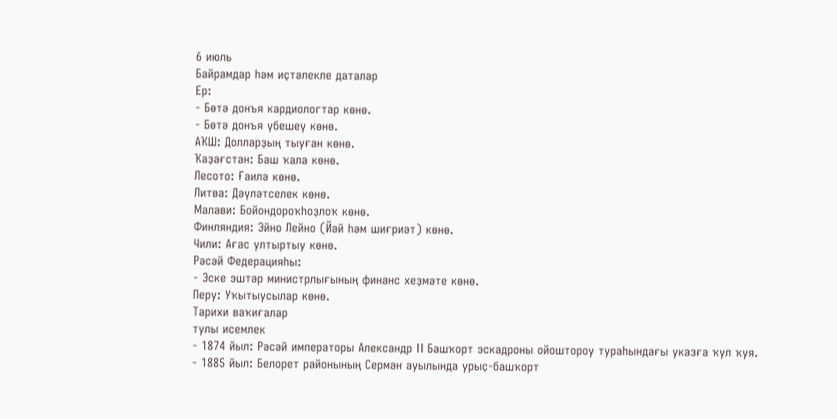6 июль
Байрамдар һәм иҫтәлекле даталар
Ер:
- Бөтә донъя кардиологтар көнө.
- Бөтә донъя үбешеү көнө.
АҠШ: Долларҙың тыуған көнө.
Ҡаҙағстан: Баш ҡала көнө.
Лесото: Ғаилә көнө.
Литва: Дәүләтселек көнө.
Малави: Бойондороҡһоҙлоҡ көнө.
Финляндия: Эйно Лейно (Йәй һәм шиғриәт) көнө.
Чили: Ағас ултыртыу көнө.
Рәсәй Федерацияһы:
- Эске эштәр министрлығының финанс хеҙмәте көнө.
Перу: Уҡытыусылар көнө.
Тарихи ваҡиғалар
тулы исемлек
- 1874 йыл: Рәсәй императоры Александр II Башҡорт эскадроны ойоштороу тураһындағы указға ҡул ҡуя.
- 1885 йыл: Белорет районының Сермән ауылында урыҫ-башҡорт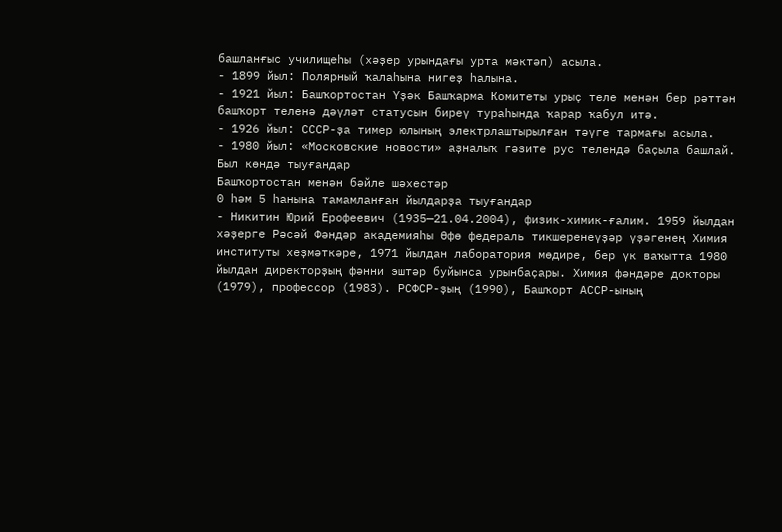башланғыс училищеһы (хәҙер урындағы урта мәктәп) асыла.
- 1899 йыл: Полярный ҡалаһына нигеҙ һалына.
- 1921 йыл: Башҡортостан Үҙәк Башҡарма Комитеты урыҫ теле менән бер рәттән башҡорт теленә дәүләт статусын биреү тураһында ҡарар ҡабул итә.
- 1926 йыл: СССР-ҙа тимер юлының электрлаштырылған тәүге тармағы асыла.
- 1980 йыл: «Московские новости» аҙналыҡ гәзите рус телендә баҫыла башлай.
Был көндә тыуғандар
Башҡортостан менән бәйле шәхестәр
0 һәм 5 һанына тамамланған йылдарҙа тыуғандар
- Никитин Юрий Ерофеевич (1935—21.04.2004), физик-химик-ғалим. 1959 йылдан хәҙерге Рәсәй Фәндәр академияһы Өфө федераль тикшеренеүҙәр үҙәгенең Химия институты хеҙмәткәре, 1971 йылдан лаборатория мөдире, бер үк ваҡытта 1980 йылдан директорҙың фәнни эштәр буйынса урынбаҫары. Химия фәндәре докторы (1979), профессор (1983). РСФСР-ҙың (1990), Башҡорт АССР-ының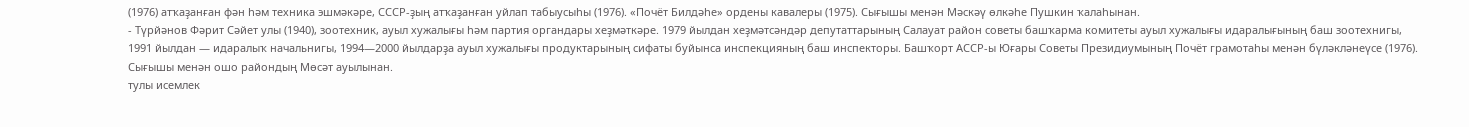(1976) атҡаҙанған фән һәм техника эшмәкәре, СССР-ҙың атҡаҙанған уйлап табыусыһы (1976). «Почёт Билдәһе» ордены кавалеры (1975). Сығышы менән Мәскәү өлкәһе Пушкин ҡалаһынан.
- Түрйәнов Фәрит Сәйет улы (1940), зоотехник, ауыл хужалығы һәм партия органдары хеҙмәткәре. 1979 йылдан хеҙмәтсәндәр депутаттарының Салауат район советы башҡарма комитеты ауыл хужалығы идаралығының баш зоотехнигы, 1991 йылдан — идаралыҡ начальнигы, 1994—2000 йылдарҙа ауыл хужалығы продуктарының сифаты буйынса инспекцияның баш инспекторы. Башҡорт АССР-ы Юғары Советы Президиумының Почёт грамотаһы менән бүләкләнеүсе (1976). Сығышы менән ошо райондың Мөсәт ауылынан.
тулы исемлек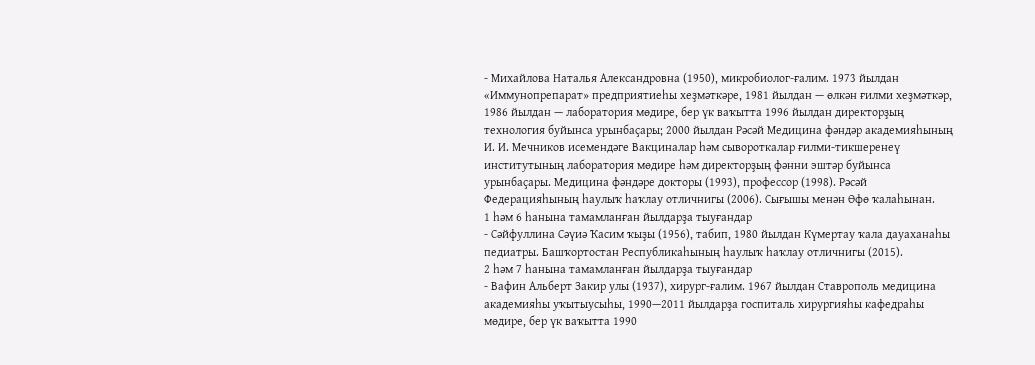- Михайлова Наталья Александровна (1950), микробиолог-ғалим. 1973 йылдан «Иммунопрепарат» предприятиеһы хеҙмәткәре, 1981 йылдан — өлкән ғилми хеҙмәткәр, 1986 йылдан — лаборатория мөдире, бер үк ваҡытта 1996 йылдан директорҙың технология буйынса урынбаҫары; 2000 йылдан Рәсәй Медицина фәндәр академияһының И. И. Мечников исемендәге Вакциналар һәм сывороткалар ғилми-тикшеренеү институтының лаборатория мөдире һәм директорҙың фәнни эштәр буйынса урынбаҫары. Медицина фәндәре докторы (1993), профессор (1998). Рәсәй Федерацияһының һаулыҡ һаҡлау отличнигы (2006). Сығышы менән Өфө ҡалаһынан.
1 һәм 6 һанына тамамланған йылдарҙа тыуғандар
- Сәйфуллина Сәүиә Ҡасим ҡыҙы (1956), табип, 1980 йылдан Күмертау ҡала дауаханаһы педиатры. Башҡортостан Республикаһының һаулыҡ һаҡлау отличнигы (2015).
2 һәм 7 һанына тамамланған йылдарҙа тыуғандар
- Вафин Альберт Закир улы (1937), хирург-ғалим. 1967 йылдан Ставрополь медицина академияһы уҡытыусыһы, 1990—2011 йылдарҙа госпиталь хирургияһы кафедраһы мөдире, бер үк ваҡытта 1990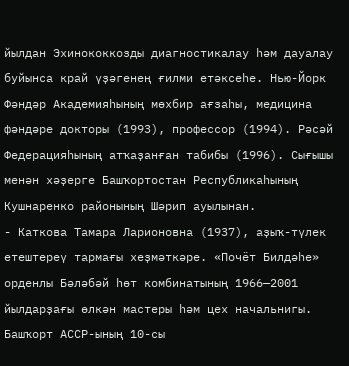йылдан Эхинококкозды диагностикалау һәм дауалау буйынса край үҙәгенең ғилми етәксеһе. Нью-Йорк Фәндәр Академияһының мөхбир ағзаһы, медицина фәндәре докторы (1993), профессор (1994). Рәсәй Федерацияһының атҡаҙанған табибы (1996). Сығышы менән хәҙерге Башҡортостан Республикаһының Кушнаренко районының Шәрип ауылынан.
- Каткова Тамара Ларионовна (1937), аҙыҡ-түлек етештереү тармағы хеҙмәткәре. «Почёт Билдәһе» орденлы Бәләбәй һөт комбинатының 1966—2001 йылдарҙағы өлкән мастеры һәм цех начальнигы. Башҡорт АССР-ының 10-сы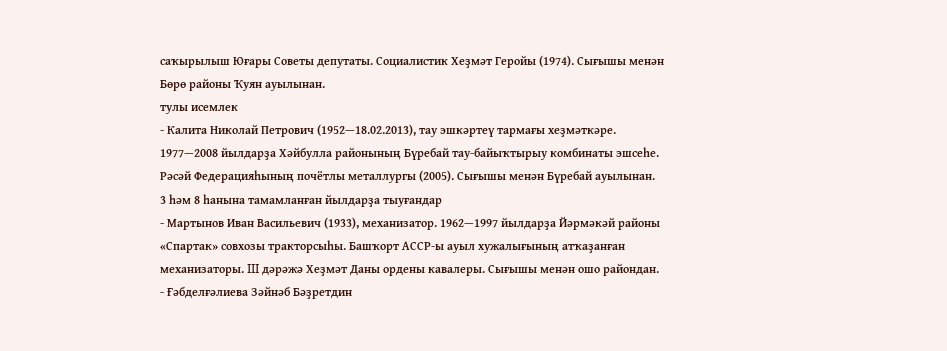саҡырылыш Юғары Советы депутаты. Социалистик Хеҙмәт Геройы (1974). Сығышы менән Бөрө районы Ҡуян ауылынан.
тулы исемлек
- Калита Николай Петрович (1952—18.02.2013), тау эшкәртеү тармағы хеҙмәткәре. 1977—2008 йылдарҙа Хәйбулла районының Бүребай тау-байыҡтырыу комбинаты эшсеһе. Рәсәй Федерацияһының почётлы металлургы (2005). Сығышы менән Бүребай ауылынан.
3 һәм 8 һанына тамамланған йылдарҙа тыуғандар
- Мартынов Иван Васильевич (1933), механизатор. 1962—1997 йылдарҙа Йәрмәкәй районы «Спартак» совхозы тракторсыһы. Башҡорт АССР-ы ауыл хужалығының атҡаҙанған механизаторы. III дәрәжә Хеҙмәт Даны ордены кавалеры. Сығышы менән ошо райондан.
- Ғәбделғәлиева Зәйнәб Бәҙретдин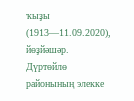ҡыҙы (1913—11.09.2020), йөҙйәшәр. Дүртөйлө районының элекке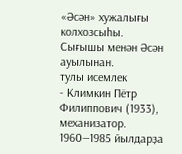«Әсән» хужалығы колхозсыһы. Сығышы менән Әсән ауылынан.
тулы исемлек
- Климкин Пётр Филиппович (1933), механизатор. 1960—1985 йылдарҙа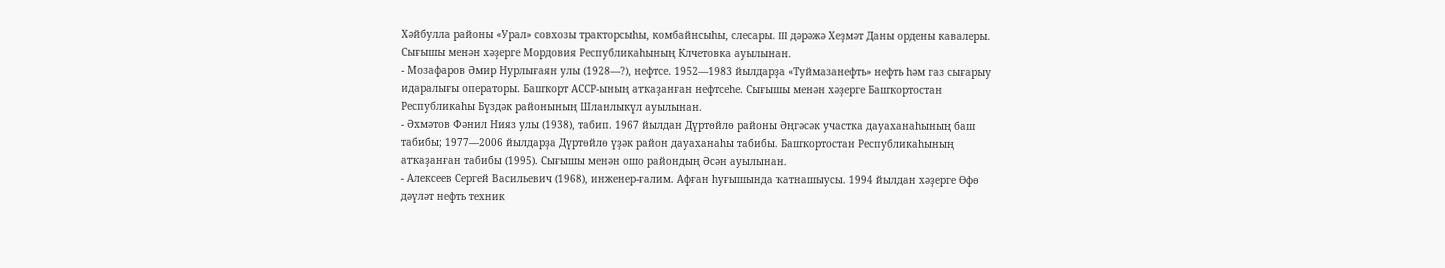Хәйбулла районы «Урал» совхозы тракторсыһы, комбайнсыһы, слесары. III дәрәжә Хеҙмәт Даны ордены кавалеры. Сығышы менән хәҙерге Мордовия Республикаһының Клчетовка ауылынан.
- Мозафаров Әмир Нурлығаян улы (1928—?), нефтсе. 1952—1983 йылдарҙа «Туймазанефть» нефть һәм газ сығарыу идаралығы операторы. Башҡорт АССР-ының атҡаҙанған нефтсеһе. Сығышы менән хәҙерге Башҡортостан Республикаһы Бүздәк районының Шланлыкүл ауылынан.
- Әхмәтов Фәнил Нияз улы (1938), табип. 1967 йылдан Дүртөйлө районы Әңгәсәк участка дауаханаһының баш табибы; 1977—2006 йылдарҙа Дүртөйлө үҙәк район дауаханаһы табибы. Башҡортостан Республикаһының атҡаҙанған табибы (1995). Сығышы менән ошо райондың Әсән ауылынан.
- Алексеев Сергей Васильевич (1968), инженер-ғалим. Афған һуғышында ҡатнашыусы. 1994 йылдан хәҙерге Өфө дәүләт нефть техник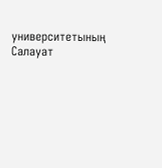университетының Салауат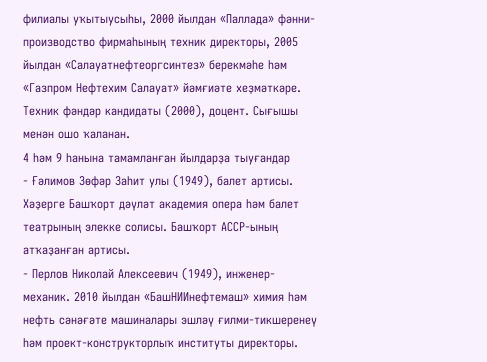филиалы уҡытыусыһы, 2000 йылдан «Паллада» фәнни-производство фирмаһының техник директоры, 2005 йылдан «Салауатнефтеоргсинтез» берекмәһе һәм «Газпром Нефтехим Салауат» йәмғиәте хеҙмәткәре. Техник фәндәр кандидаты (2000), доцент. Сығышы менән ошо ҡаланан.
4 һәм 9 һанына тамамланған йылдарҙа тыуғандар
- Ғәлимов Зөфәр Заһит улы (1949), балет артисы. Хәҙерге Башҡорт дәүләт академия опера һәм балет театрының элекке солисы. Башҡорт АССР-ының атҡаҙанған артисы.
- Перлов Николай Алексеевич (1949), инженер-механик. 2010 йылдан «БашНИИнефтемаш» химия һәм нефть сәнәғәте машиналары эшләү ғилми-тикшеренеү һәм проект-конструкторлыҡ институты директоры.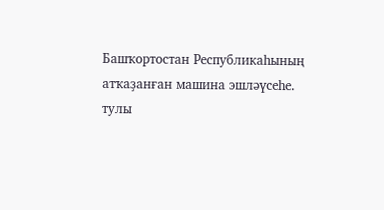Башҡортостан Республикаһының атҡаҙанған машина эшләүсеһе.
тулы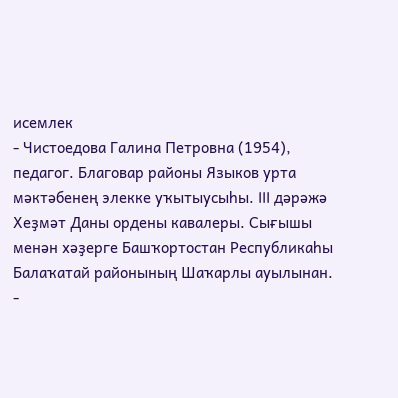исемлек
- Чистоедова Галина Петровна (1954), педагог. Благовар районы Языков урта мәктәбенең элекке уҡытыусыһы. III дәрәжә Хеҙмәт Даны ордены кавалеры. Сығышы менән хәҙерге Башҡортостан Республикаһы Балаҡатай районының Шаҡарлы ауылынан.
-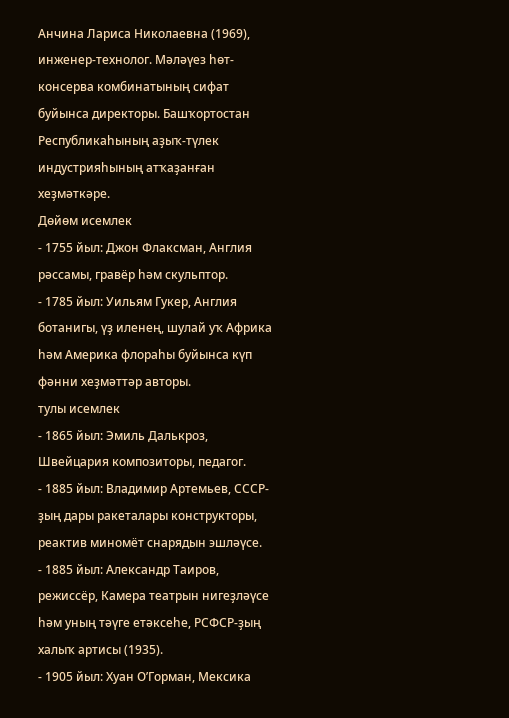Анчина Лариса Николаевна (1969), инженер-технолог. Мәләүез һөт-консерва комбинатының сифат буйынса директоры. Башҡортостан Республикаһының аҙыҡ-түлек индустрияһының атҡаҙанған хеҙмәткәре.
Дөйөм исемлек
- 1755 йыл: Джон Флаксман, Англия рәссамы, гравёр һәм скульптор.
- 1785 йыл: Уильям Гукер, Англия ботанигы, үҙ иленең, шулай уҡ Африка һәм Америка флораһы буйынса күп фәнни хеҙмәттәр авторы.
тулы исемлек
- 1865 йыл: Эмиль Далькроз, Швейцария композиторы, педагог.
- 1885 йыл: Владимир Артемьев, СССР-ҙың дары ракеталары конструкторы, реактив миномёт снарядын эшләүсе.
- 1885 йыл: Александр Таиров, режиссёр, Камера театрын нигеҙләүсе һәм уның тәүге етәксеһе, РСФСР-ҙың халыҡ артисы (1935).
- 1905 йыл: Хуан О’Горман, Мексика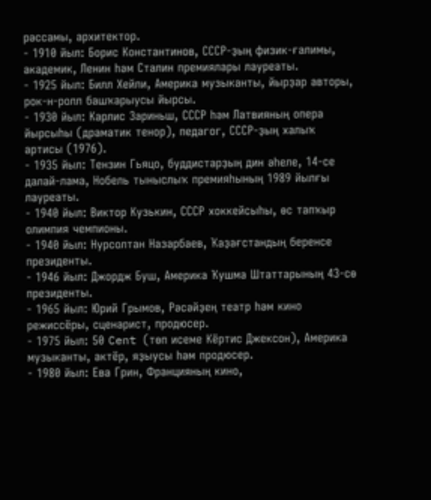рәссамы, архитектор.
- 1910 йыл: Борис Константинов, СССР-ҙың физик-ғалимы, академик, Ленин һәм Сталин премиялары лауреаты.
- 1925 йыл: Билл Хейли, Америка музыканты, йырҙар авторы, рок-н-ролл башҡарыусы йырсы.
- 1930 йыл: Карлис Зариньш, СССР һәм Латвияның опера йырсыһы (драматик тенор), педагог, СССР-ҙың халыҡ артисы (1976).
- 1935 йыл: Тензин Гьяцо, буддистарҙың дин әһеле, 14-се далай-лама, Нобель тыныслыҡ премияһының 1989 йылғы лауреаты.
- 1940 йыл: Виктор Кузькин, СССР хоккейсыһы, өс тапҡыр олимпия чемпионы.
- 1940 йыл: Нурсолтан Назарбаев, Ҡаҙағстандың беренсе президенты.
- 1946 йыл: Джордж Буш, Америка Ҡушма Штаттарының 43-сө президенты.
- 1965 йыл: Юрий Грымов, Рәсәйҙең театр һәм кино режиссёры, сценарист, продюсер.
- 1975 йыл: 50 Cent (төп исеме Кёртис Джексон), Америка музыканты, актёр, яҙыусы һәм продюсер.
- 1980 йыл: Ева Грин, Францияның кино,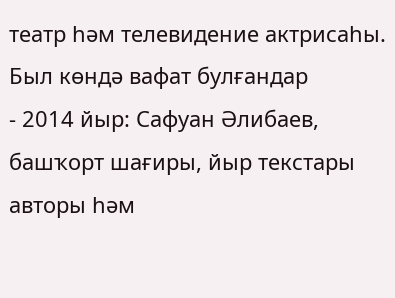театр һәм телевидение актрисаһы.
Был көндә вафат булғандар
- 2014 йыр: Сафуан Әлибаев, башҡорт шағиры, йыр текстары авторы һәм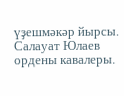үҙешмәкәр йырсы. Салауат Юлаев ордены кавалеры.